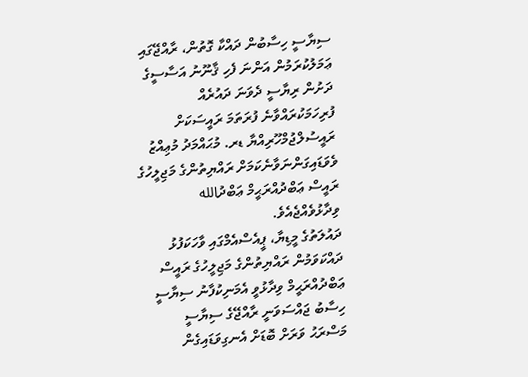ސިޔާސީ ހިސާބުން ދައްކާ ގޮތުން، ރާއްޖޭގައި ޢަމަލުކުރަމުން އަންނަ ފެހި ޤާނޫނު އަސާސީގެ ދަށުން ރިޔާސީ ދެވަނަ ދައުރެއް ފުރިހަމަކުރައްވާނެ ފުރަތަމަ ރައީސަކަށް ރައީސުލްޖުމްހޫރިއްޔާ ޑރ. މުޙައްމަދު މުޢިއްޒު ވެވަޑައިގަންނަވާނެކަމަށް ރައްޔިތުންގެ މަޖިލީހުގެ ރައީސް ޢަބްދުއްރަޙީމް ޢަބްދުالله ވިދާޅުވެއްޖެއެވެ.
ދައުލަތުގެ މީޑިޔާ، ޕީއެސްއެމްގައި ވާހަކަފުޅު ދައްކަވަމުން ރައްޔިތުންގެ މަޖިލީހުގެ ރައީސް ޢަބްދުއްރަޙީމް ވިދާޅުވީ އެމަނިކުފާނު ސިޔާސީ ހިސާބު ޖައްސަވަނީ ރާއްޖޭގެ ސިޔާސީ މަސްރަޙު ވަރަށް ބޮޑަށް އެނގިވަޑައިގެން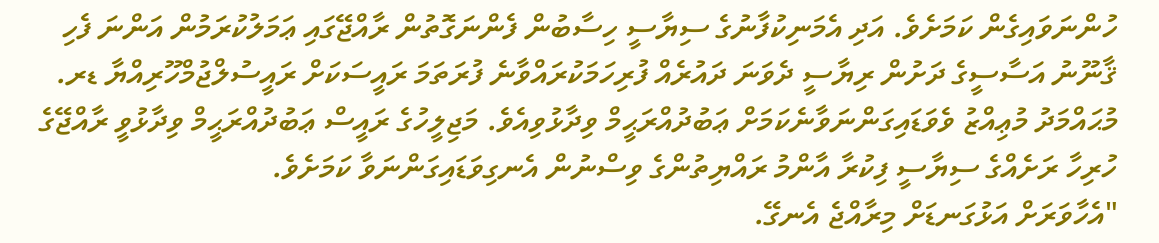ހުންނަވައިގެން ކަމަށެވެ. އަދި އެމަނިކުފާނުގެ ސިޔާސީ ހިސާބުން ފެންނަގޮތުން ރާއްޖޭގައި ޢަމަލުކުރަމުން އަންނަ ފެހި ޤާނޫނު އަސާސީގެ ދަށުން ރިޔާސީ ދެވަނަ ދައުރެއް ފުރިހަމަކުރައްވާނެ ފުރަތަމަ ރައީސަކަށް ރައީސުލްޖުމްހޫރިއްޔާ ޑރ. މުޙައްމަދު މުޢިއްޒު ވެވަޑައިގަންނަވާނެކަމަށް ޢަބުދުއްރަޙީމް ވިދާޅުވިއެވެ. މަޖިލީހުގެ ރައީސް ޢަބުދުއްރަޙީމް ވިދާޅުވީ ރާއްޖޭގެ ހުރިހާ ރަށެއްގެ ސިޔާސީ ފިކުރާ އާންމު ރައްޔިތުންގެ ވިސްނުން އެނގިވަޑައިގަންނަވާ ކަމަށެވެ.
"އެހާވަރަށް އަޅުގަނޑަށް މިރާއްޖެ އެނގޭ.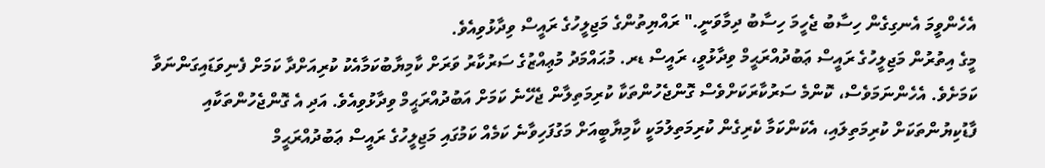އެހެންވީމަ އެނގިގެން ހިސާބު ޖެހީމަ ހިސާބު ދިމާވަނީ." ރައްޔިތުންގެ މަޖިލީހުގެ ރައީސް ވިދާޅުވިއެވެ.
މީގެ އިތުރުން މަޖިލީހުގެ ރައީސް ޢަބުދުއްރަޙީމް ވިދާޅުވީ، ރައީސް ޑރ. މުޙައްމަދު މުޢިއްޒުގެ ސަރުކާރު ވަރަށް ކާމިޔާބުކަމާއެކު ކުރިއަށްދާ ކަމަށް ފެނިވަޑައިގަންނަވާ ކަމަށެވެ. އެހެންނަމަވެސް، ކޮންމެ ސަރުކާރަކަށްވެސް ގޮންޖެހުންތަކާ ކުރިމަތިލާން ޖެހޭނެ ކަމަށް އަބުދުއްރަޙީމް ވިދާޅުވިއެވެ. އަދި އެ ގޮންޖެހުންތަކާއި ފާޑުކިޔުންތަކަށް ކުރިމަތިލައި، އެކަންކަމާ ކެރިގެން ކުރިމަތިލުމަކީ ކާމިޔާބީއަށް މަގުފަހިވާނެ ކަމެއް ކަމުގައި މަޖިލީހުގެ ރައީސް ޢަބުދުއްރަޙީމް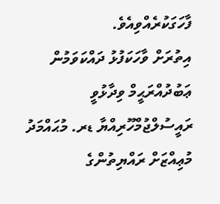ފާހަގަކުރެއްވިއެވެ.
އިތުރަށް ވާހަކަފުޅު ދައްކަވަމުން ޢަބުދުއްރަޙީމް ވިދާޅުވީ ރައީސުލްޖުމްހޫރިއްޔާ ޑރ. މުޙައްމަދު މުޢިއްޒަށް ރައްޔިތުންގެ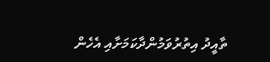ތާއީދު އިތުރުވަމުންދާކަމަށާއި އެހެން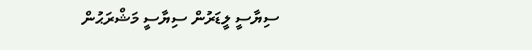ސިޔާސީ ލީޑަރުން ސިޔާސީ މަޝްރަޙުން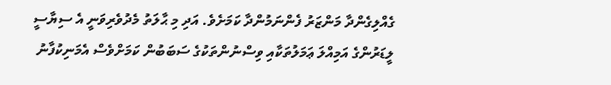ގެއްލިގެންދާ މަންޒަރު ފެންނަމުންދާ ކަމަށެވެ. އަދި މި ޙާލަތު މެދުވެރިވަނީ އެ ސިޔާސީ ލީޑަރުންގެ އަމިއްލަ ޢަމަލުތަކާއި ވިސްނުންތަކުގެ ސަބަބުން ކަމަށްވެސް އެމަނިކުފާނު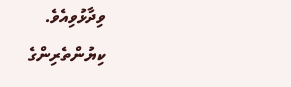ވިދާޅުވިއެވެ.
ކިޔުންތެރިންގެ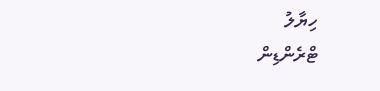ހިޔާލު
ޓްރެންޑިން